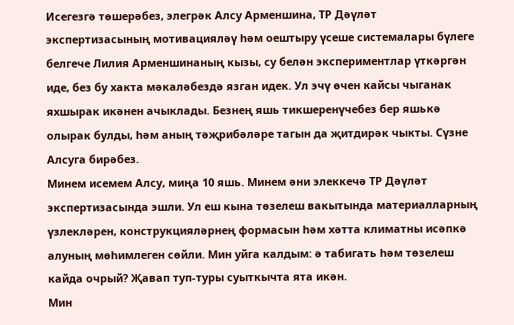Исегезгә төшерәбез, элегрәк Алсу Арменшина, ТР Дәүләт экспертизасының мотивацияләү һәм оештыру үсеше системалары бүлеге белгече Лилия Арменшинаның кызы, су белән экспериментлар үткәргән иде, без бу хакта мәкаләбездә язган идек. Ул эчү өчен кайсы чыганак яхшырак икәнен ачыклады. Безнең яшь тикшеренүчебез бер яшькә олырак булды, һәм аның тәҗрибәләре тагын да җитдирәк чыкты. Сүзне Алсуга бирәбез.
Минем исемем Алсу, миңа 10 яшь. Минем әни элеккечә ТР Дәүләт экспертизасында эшли. Ул еш кына төзелеш вакытында материалларның үзлекләрен, конструкцияләрнең формасын һәм хәтта климатны исәпкә алуның мөһимлеген сөйли. Мин уйга калдым: ә табигать һәм төзелеш кайда очрый? Җавап туп-туры суыткычта ята икән.
Мин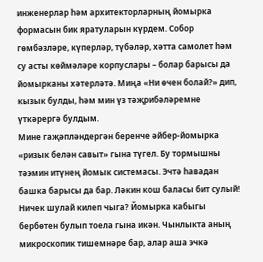инженерлар һәм архитекторларның йомырка формасын бик яратуларын күрдем. Собор гөмбәзләре, күперләр, түбәләр, хәтта самолет һәм су асты көймәләре корпуслары – болар барысы да йомырканы хәтерләтә. Миңа «Ни өчен болай?» дип, кызык булды, һәм мин үз тәҗрибәләремне үткәрергә булдым.
Мине гаҗәпләндергән беренче әйбер-йомырка «ризык белән савыт» гына түгел. Бу тормышны тәэмин итүнең йомык системасы. Эчтә һавадан башка барысы да бар. Ләкин кош баласы бит сулый! Ничек шулай килеп чыга? Йомырка кабыгы бербөтен булып тоела гына икән. Чынлыкта аның микроскопик тишемнәре бар, алар аша эчкә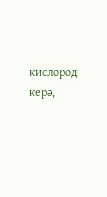кислород керә,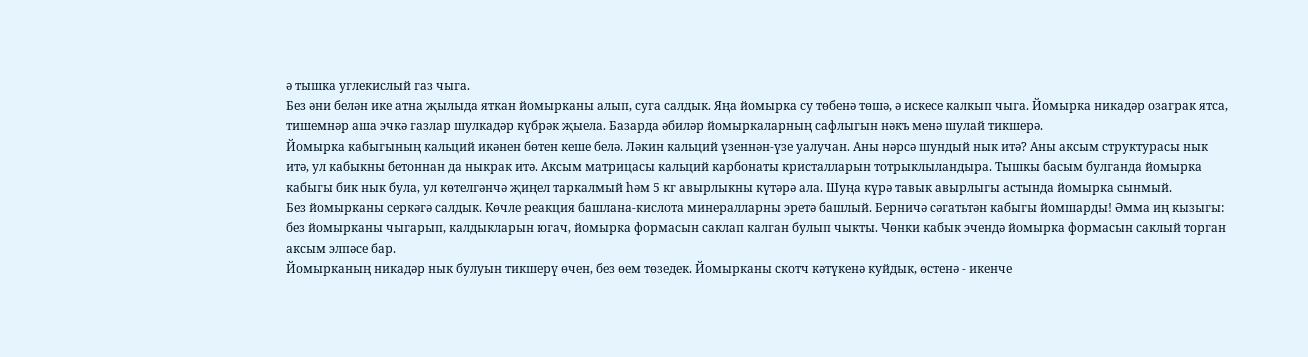ә тышка углекислый газ чыга.
Без әни белән ике атна җылыда яткан йомырканы алып, суга салдык. Яңа йомырка су төбенә төшә, ә искесе калкып чыга. Йомырка никадәр озаграк ятса, тишемнәр аша эчкә газлар шулкадәр күбрәк җыела. Базарда әбиләр йомыркаларның сафлыгын нәкъ менә шулай тикшерә.
Йомырка кабыгының кальций икәнен бөтен кеше белә. Ләкин кальций үзеннән-үзе уалучан. Аны нәрсә шундый нык итә? Аны аксым структурасы нык итә, ул кабыкны бетоннан да ныкрак итә. Аксым матрицасы кальций карбонаты кристалларын тотрыклыландыра. Тышкы басым булганда йомырка кабыгы бик нык була, ул көтелгәнчә җиңел таркалмый һәм 5 кг авырлыкны күтәрә ала. Шуңа күрә тавык авырлыгы астында йомырка сынмый.
Без йомырканы серкәгә салдык. Көчле реакция башлана-кислота минералларны эретә башлый. Берничә сәгатьтән кабыгы йомшарды! Әмма иң кызыгы: без йомырканы чыгарып, калдыкларын югач, йомырка формасын саклап калган булып чыкты. Чөнки кабык эчендә йомырка формасын саклый торган аксым элпәсе бар.
Йомырканың никадәр нык булуын тикшерү өчен, без өем төзедек. Йомырканы скотч кәтүкенә куйдык, өстенә - икенче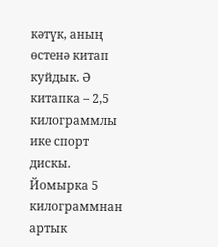кәтүк, аның өстенә китап куйдык. Ә китапка – 2,5 килограммлы ике спорт дискы. Йомырка 5 килограммнан артык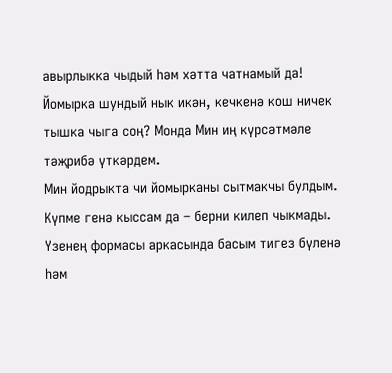авырлыкка чыдый һәм хәтта чатнамый да!
Йомырка шундый нык икән, кечкенә кош ничек тышка чыга соң? Монда Мин иң күрсәтмәле тәҗрибә үткәрдем.
Мин йодрыкта чи йомырканы сытмакчы булдым. Күпме генә кыссам да – берни килеп чыкмады. Үзенең формасы аркасында басым тигез бүленә һәм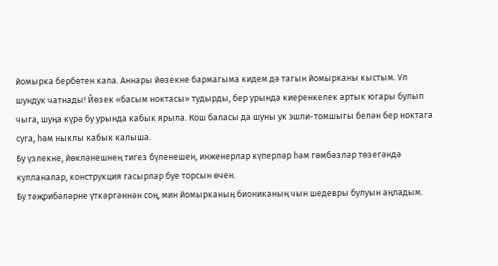йомырка бербөтен кала. Аннары йөзекне бармагыма кидем дә тагын йомырканы кыстым. Ул шундук чатнады! Йөзек «басым ноктасы» тудырды, бер урында киеренкелек артык югары булып чыга, шуңа күрә бу урында кабык ярыла. Кош баласы да шуны ук эшли-томшыгы белән бер ноктага суга, һәм ныклы кабык калыша.
Бу үзлекне, йөкләнешнең тигез бүленешен, инженерлар күперләр һәм гөмбәзләр төзегәндә кулланалар, конструкция гасырлар буе торсын өчен.
Бу тәҗрибәләрне үткәргәннән соң, мин йомырканың биониканың чын шедевры булуын аңладым.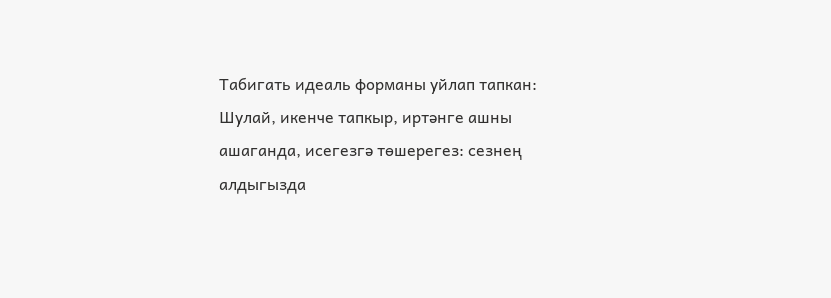Табигать идеаль форманы уйлап тапкан:
Шулай, икенче тапкыр, иртәнге ашны ашаганда, исегезгә төшерегез: сезнең алдыгызда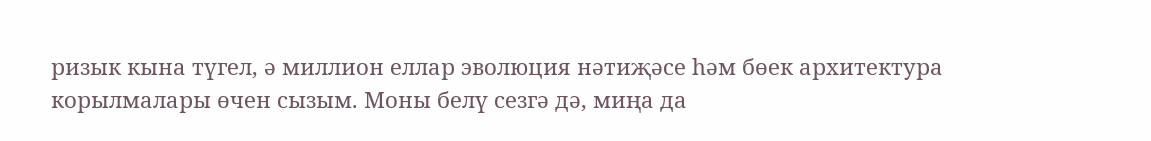ризык кына түгел, ә миллион еллар эволюция нәтиҗәсе һәм бөек архитектура корылмалары өчен сызым. Моны белү сезгә дә, миңа да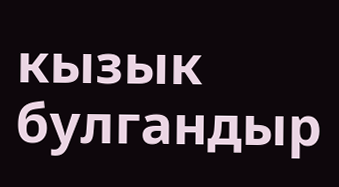кызык булгандыр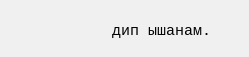дип ышанам.